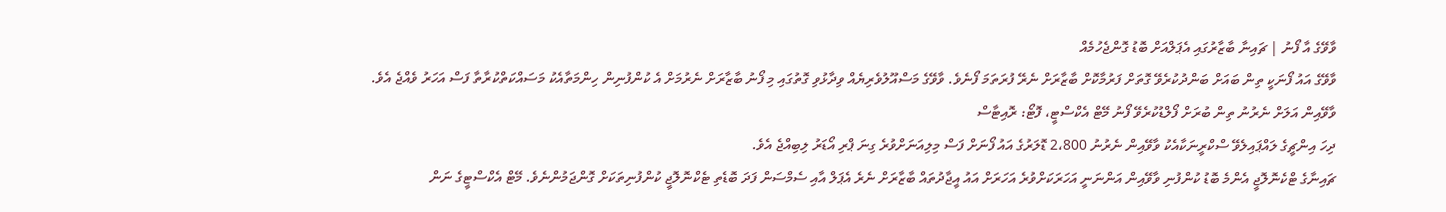ވާވޭގެ އާ ފޯނު | ޗައިނާ ބާޒާރުގައި އެޕަލްއަށް ބޮޑު ގޮންޖެހުމެއް
ވާވޭގެ އައު ފޯނަކީ ތިން ބައަށް ބަންދުކުރެވޭ ގޮތަށް ފަރުމާކޮށް ބާޒާރަށް ނެރޭ ފުރަތަމަ ފޯނެވެ. ވާވޭގެ މަސްއޫލުވެރިޔެއް ވިދާޅުވި ގޮތުގައި މި ފޯނު ބާޒާރަށް ނެރުމަށް އެ ކުންފުނިން ހިންމަތާއެކު މަސައްކަތްކުރާތާ ފަސް އަހަރު ވެއްޖެ އެވެ.
ވާވޭއިން އަލަށް ނެރުނު ތިން ބުރަށް ފޯލްޑުކުރެވޭ ފޯނު މޭޓް އެކްސްޓީ، ފޮޓޯ: ރޮއިޓާސް
ދިހަ އިންޗީގެ ލައްޕައިލެވޭ ސްކްރީނަކާއެކު ވާވޭއިން ނެރުނު 2،800 ޑޮލަރުގެ އައު ފޯނަށް ފަސް މިލިއަނަށްވުރެ ގިނަ ޕްރި އޯޑަރު ލިބިއްޖެ އެވެ.
ޗައިނާގެ ޓްކެނޮލޮޖީ އެންމެ ބޮޑު ކުންފުނި ވާވޭއިން އަންނަނީ އަހަރަކަށްވުރެ އަހަރަށް އައު އީޖާދުތައް ބާޒާރަށް ނެރެ އެޕަލް އާއި ސެމްސަން ފަދަ ބޮޑެތި ޓެކްނޮލޮޖީ ކުންފުނިތަކަށް ގޮންޖަމުންނެވެ. މޭޓް އެކްސްޓީގެ ނަން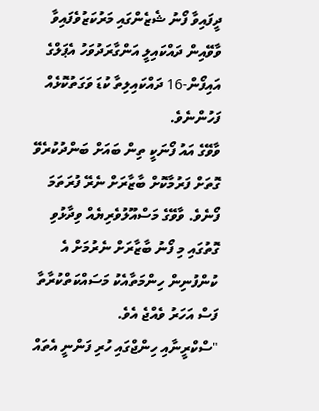ދީފައިވާ ފޯނު ޝެޒެންގައި މަރުކަޒުވެފައިވާ ވާވޭއިން ދައްކައިލީ އަންގާރަދުވަހު އެޕަލްގެ އައިފޯން-16 ދައްކައިލިތާ ކުޑަ ވަގަތުކޮޅެއް ފަހުންނެވެ.
ވާވޭގެ އައު ފޯނަކީ ތިން ބައަށް ބަންދުކުރެވޭ ގޮތަށް ފަރުމާކޮށް ބާޒާރަށް ނެރޭ ފުރަތަމަ ފޯނެވެ. ވާވޭގެ މަސްއޫލުވެރިޔެއް ވިދާޅުވި ގޮތުގައި މި ފޯނު ބާޒާރަށް ނެރުމަށް އެ ކުންފުނިން ހިންމަތާއެކު މަސައްކަތްކުރާތާ ފަސް އަހަރު ވެއްޖެ އެވެ.
"ސްކްރީނާއި ހިންޖްގައި ހުރި ފަންނީ އެތައް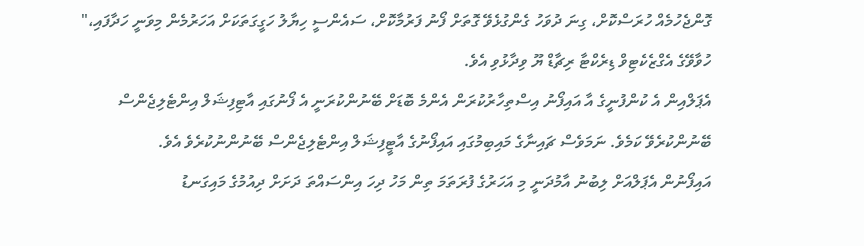ގޮންޖެހުމެއް ހުރަސްކޮށް، ގިނަ ދުވަހު ގެންގުޅެވޭ ގޮތަށް ފޯނު ފަރުމާކޮށް، ސައެންސީ ހިޔާލު ހަގީގަތަކަށް އަހަރުމެން މިވަނީ ހަދާފައި،" ހުވާވޭގެ އެގްޒެކެޓިވް ޑިރެކްޓާ ރިޗާޑް ޔޫ ވިދާޅުވި އެވެ.
އެޕަލްއިން އެ ކުންފުނީގެ އާ އައިފޯނު އިސްތިހާރުކުރަން އެންމެ ބޮޑަށް ބޭނުންކުރަނީ އެ ފޯނުގައި އާޓިފިޝަލް އިންޓެލިޖެންސް ބޭނުންކުރެވޭ ކަމެވެ. ނަމަވެސް ޗައިނާގެ މައިބިމުގައި އައިފޯނުގެ އާޓީފިޝަލް އިންޓެލިޖެންސް ބޭނުންނުކުރެވެ އެވެ.
އައިފޯނުން އެޕަލްއަށް ލިބުނު އާމުދަނީ މި އަހަރުގެ ފުރަތަމަ ތިން މަހު ދިހަ އިންސައްތަ ދަށަށް ދިއުމުގެ މައިގަނޑު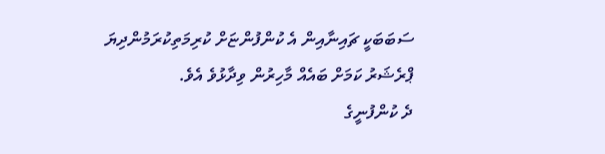ސަބަބަކީ ޗައިނާއިން އެ ކުންފުންޏަށް ކުރިމަތިކުރަމުންދިޔަ ޕްރެޝަރު ކަމަށް ބައެއް މާހިރުން ވިދާޅުވެ އެވެ.
ދެ ކުންފުނީގެ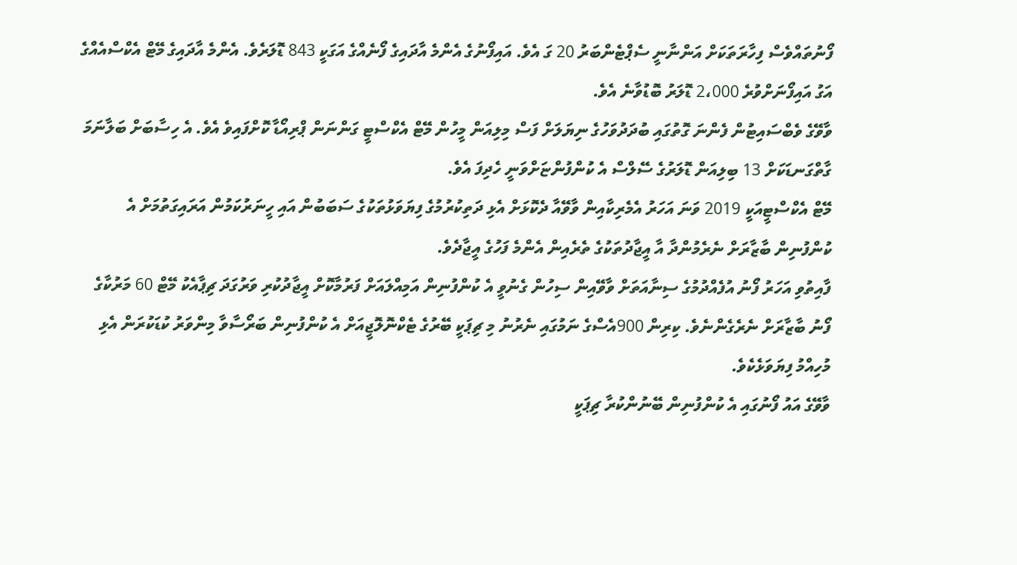ފޯނުތައްވެސް ފިހާރަތަކަށް އަންނާނީ ސެޕްޓެންބަރު 20 ގަ އެވެ. އައިފޯނުގެ އެންމެ އާދައިގެ ފޯނެއްގެ އަގަކީ 843 ޑޮލަރެވެ. އެންމެ އާދައިގެ މޭޓް އެކްސްއެއްގެ އަގު އައިފޯނަށްވުރެ 2،000 ޑޮލަރު ބޮޑުވާނެ އެވެ.
ވާވޭގެ ވެބްސައިޓުން ފެންނަ ގޮތުގައި ބުދަދުވަހުގެ ނިޔަލަށް ފަސް މިލިއަން މީހުން މޭޓް އެކްސްޓީ ގަންނަން ޕްރިއޯޑާ ކޮށްފައިވެ އެވެ. އެ ހިސާބަށް ބަލާނަމަ ގާތްގަނޑަކަށް 13 ބިލިއަން ޑޮލަރުގެ ސޭލްސް އެ ކުންފުންޏަށްވަނީ ހެދިފަ އެވެ.
މޭޓް އެކްސްޓީއަކީ 2019 ވަނަ އަހަރު އެމެރިކާއިން ވާވޭއާ ދެކޮޅަށް އެޅި ދަތިކުރުމުގެ ފިޔަވަޅުތަކުގެ ސަބަބުން އައި ހީނަރުކަމުން އަރައިގަތުމަށް އެ ކުންފުނިން ބާޒާރަށް ނެރެމުންދާ އާ އީޖާދުތަކުގެ ތެރެއިން އެންމެ ފަހުގެ އީޖާދެވެ.
ފާއިތުވި އަހަރު ފޯނު އުފެއްދުމުގެ ސިނާއަތަށް ވާވޭއިން ސިހުން ގެނުވީ އެ ކުންފުނިން އަމިއްލައަށް ފަރުމާކޮށް އީޖާދުކުރި ވަރުގަދަ ޗިޕާއެކު މޭޓް 60 މަރުކާގެ ފޯނު ބާޒާރަށް ނެރެގެންނެވެ. ކިރިން 900އެސްގެ ނަމުގައި ނެރުނު މި ޗިޕަކީ ބޭރުގެ ޓެކްނޮލޮޖީއަށް އެ ކުންފުނިން ބަރޯސާވާ މިންވަރު ކުޑަކުރަން އެޅި މުހިއްމު ފިޔަވަޅެކެވެ.
ވާވޭގެ އައު ފޯނުގައި އެ ކުންފުނިން ބޭނުންކުރާ ޗިޕަކީ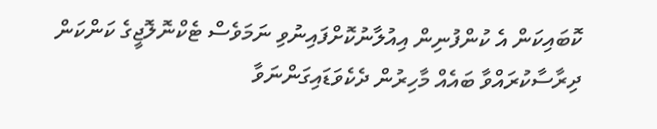ކޮބައިކަން އެ ކުންފުނިން އިއުލާނުކޮށްފައިނުވި ނަމަވެސް ޓެކްނޮލޮޖީގެ ކަންކަން ދިރާސާކުރައްވާ ބައެއް މާހިރުން ދެކެވަޑައިގަންނަވާ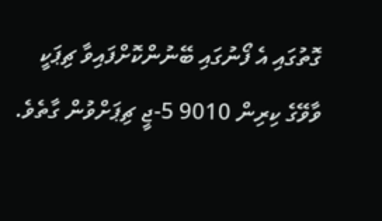ގޮތުގައި އެ ފޯނުގައި ބޭނުންކޮށްފައިވާ ޗިޕަކީ ވާވޭގެ ކިރިން 9010 5-ޖީ ޗިޕަށްވުން ގާތެވެ.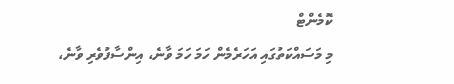ކޮމެންޓް
މި މަސައްކަތުގައި އަހަރެމެން ހަމަ ހަމަ ވާނެ، އިންސާފުވެރި ވާނެ،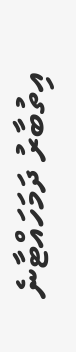އިތުބާރު ދަމަހައްޓާނެ